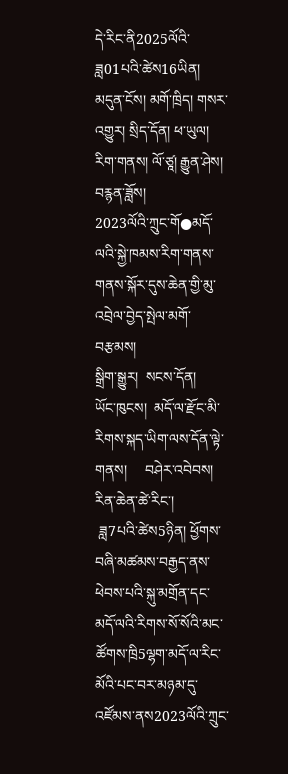དེ་རིང་ནི2025ལོའི་ཟླ01པའི་ཚེས16ཡིན།
མདུན་ངོས། མགོ་ཁྲིད། གསར་འགྱུར། སྲིད་དོན། ཕ་ཡུལ། རིག་གནས། ལོ་ཙཱ། རྒྱུན་ཤེས། བརྙན་ཟློས།
2023ལོའི་ཀྲུང་གོ●མདོ་ལའི་སྐྱེ་ཁམས་རིག་གནས་གནས་སྐོར་དུས་ཆེན་གྱི་མུ་འབྲེལ་བྱེད་སྤེལ་མགོ་བརྩམས།
སྒྲིག་སྒྱུར།  སངས་དོན།    ཡོང་ཁུངས།  མདོ་ལ་རྫོང་མི་རིགས་སྐད་ཡིག་ལས་དོན་ལྟེ་གནས།     བཤེར་འབེབས།  རིན་ཆེན་ཚེ་རིང་།
 ཟླ7པའི་ཚེས5ཉིན། ཕྱོགས་བཞི་མཚམས་བརྒྱད་ནས་ཕེབས་པའི་སྐུ་མགྲོན་དང་མདོ་ལའི་རིགས་སོ་སོའི་མང་ཚོགས་ཁྲི5ལྷག་མདོ་ལ་རིང་མོའི་པང་བར་མཉམ་དུ་འཛོམས་ནས2023ལོའི་ཀྲུང་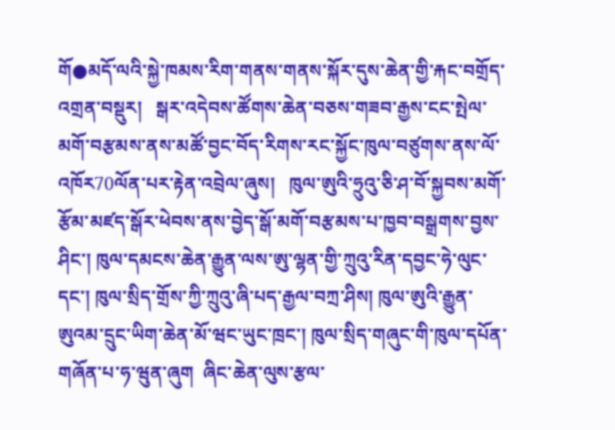གོ●མདོ་ལའི་སྐྱེ་ཁམས་རིག་གནས་གནས་སྐོར་དུས་ཆེན་གྱི་རྐང་བགྲོད་འགྲན་བསྡུར།   སྒར་འདེབས་ཚོགས་ཆེན་བཅས་གཟབ་རྒྱས་ངང་སྤེལ་མགོ་བརྩམས་ནས་མཚོ་བྱང་བོད་རིགས་རང་སྐྱོང་ཁུལ་བཙུགས་ནས་ལོ་འཁོར70ལོན་པར་རྟེན་འབྲེལ་ཞུས།   ཁུལ་ཨུའི་ཧྲུའུ་ཅི་ཤ་བོ་སྐྱབས་མགོ་རྩོམ་མཛད་སྒོར་ཕེབས་ནས་བྱེད་སྒོ་མགོ་བརྩམས་པ་ཁྱབ་བསྒྲགས་བྱས་ཤིང་། ཁུལ་དམངས་ཆེན་རྒྱུན་ལས་ཨུ་ལྷན་གྱི་ཀྲུའུ་རིན་དབྱང་ཧེ་ལུང་དང་། ཁུལ་སྲིད་གྲོས་ཀྱི་ཀྲུའུ་ཞི་པད་རྒྱལ་བཀྲ་ཤིས། ཁུལ་ཨུའི་རྒྱུན་ཨུའམ་དྲུང་ཡིག་ཆེན་མོ་ཝང་ཡུང་ཁྲང་། ཁུལ་སྲིད་གཞུང་གི་ཁུལ་དཔོན་གཞོན་པ་ཧ་ཝུན་ཞུག  ཞིང་ཆེན་ལུས་རྩལ་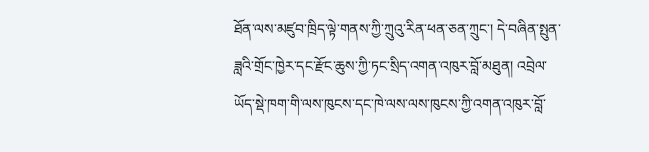ཐོན་ལས་མཛུབ་ཁྲིད་ལྟེ་གནས་ཀྱི་ཀྲུའུ་རིན་ཕན་ཅན་ཀྲུང་། དེ་བཞིན་སྤུན་ཟླའི་གྲོང་ཁྱེར་དང་རྫོང་ཆུས་ཀྱི་ཏང་སྲིད་འགན་འཁུར་བློ་མཐུན། འབྲེལ་ཡོད་སྡེ་ཁག་གི་ལས་ཁུངས་དང་ཁེ་ལས་ལས་ཁུངས་ཀྱི་འགན་འཁུར་བློ་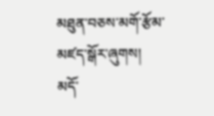མཐུན་བཅས་མགོ་རྩོམ་མཛད་སྒོར་ཞུགས།
མདོ་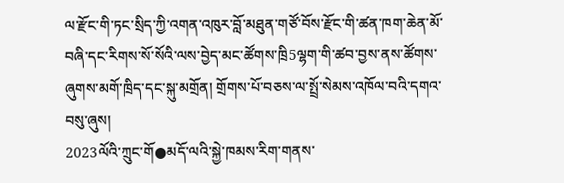ལ་རྫོང་གི་ཏང་སྲིད་ཀྱི་འགན་འཁུར་བློ་མཐུན་གཙོ་བོས་རྫོང་གི་ཚན་ཁག་ཆེན་མོ་བཞི་དང་རིགས་སོ་སོའི་ལས་བྱེད་མང་ཚོགས་ཁྲི5ལྷག་གི་ཚབ་བྱས་ནས་ཚོགས་ཞུགས་མགོ་ཁྲིད་དང་སྐུ་མགྲོན། གྲོགས་པོ་བཅས་ལ་སྤྲོ་སེམས་འཁོལ་བའི་དགའ་བསུ་ཞུས།
2023ལོའི་ཀྲུང་གོ●མདོ་ལའི་སྐྱེ་ཁམས་རིག་གནས་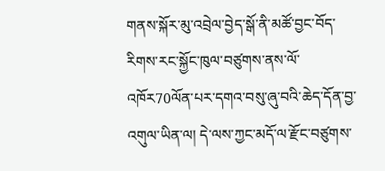གནས་སྐོར་མུ་འབྲེལ་བྱེད་སྒོ་ནི་མཚོ་བྱང་བོད་རིགས་རང་སྐྱོང་ཁུལ་བཙུགས་ནས་ལོ་འཁོར70ལོན་པར་དགའ་བསུ་ཞུ་བའི་ཆེད་དོན་བྱ་འགུལ་ཡིན་ལ། དེ་ལས་ཀྱང་མདོ་ལ་རྫོང་བཙུགས་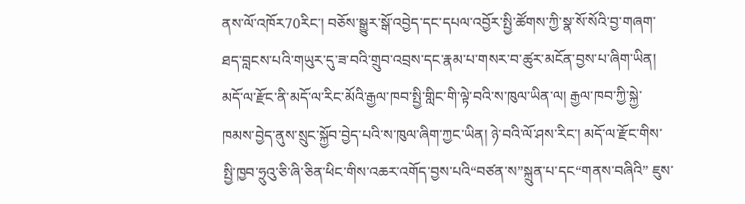ནས་ལོ་འཁོར70རིང་། བཅོས་སྒྱུར་སྒོ་འབྱེད་དང་དཔལ་འབྱོར་སྤྱི་ཚོགས་ཀྱི་སྣ་སོ་སོའི་བྱ་གཞག་ཐད་བླངས་པའི་གཡུར་དུ་ཟ་བའི་གྲུབ་འབྲས་དང་རྣམ་པ་གསར་བ་ཚུར་མངོན་བྱས་པ་ཞིག་ཡིན། མདོ་ལ་རྫོང་ནི་མདོ་ལ་རིང་མོའི་རྒྱལ་ཁབ་སྤྱི་གླིང་གི་ལྟེ་བའི་ས་ཁུལ་ཡིན་ལ། རྒྱལ་ཁབ་ཀྱི་སྐྱེ་ཁམས་བྱེད་ནུས་སྲུང་སྐྱོབ་བྱེད་པའི་ས་ཁུལ་ཞིག་ཀྱང་ཡིན། ཉེ་བའི་ལོ་ཤས་རིང་། མདོ་ལ་རྫོང་གིས་སྤྱི་ཁྱབ་ཧྲུའུ་ཅི་ཞི་ཅིན་ཕིང་གིས་འཆར་འགོད་བྱས་པའི“བཙན་ས”སྐྲུན་པ་དང“གནས་བཞིའི” ཇུས་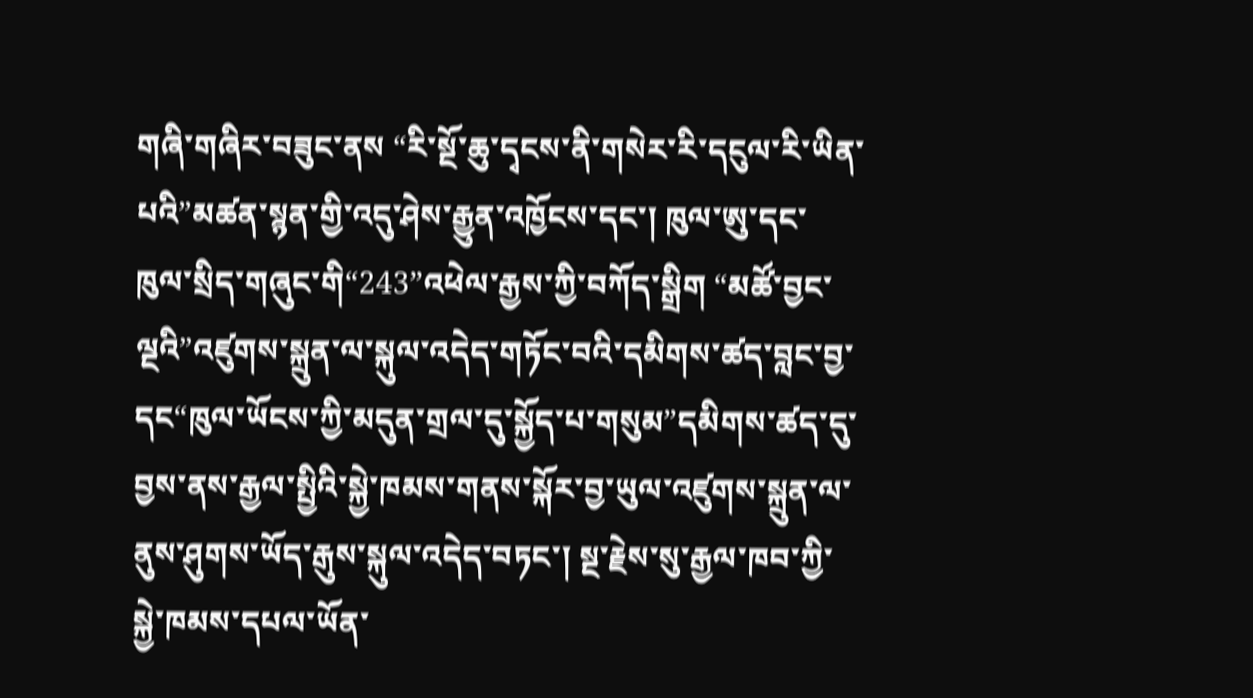གཞི་གཞིར་བཟུང་ནས “རི་སྔོ་ཆུ་དྭངས་ནི་གསེར་རི་དངུལ་རི་ཡིན་པའི”མཚན་སྙན་གྱི་འདུ་ཤེས་རྒྱུན་འཁྱོངས་དང་། ཁུལ་ཨུ་དང་ཁུལ་སྲིད་གཞུང་གི“243”འཕེལ་རྒྱས་ཀྱི་བཀོད་སྒྲིག “མཚོ་བྱང་ལྔའི”འཛུགས་སྐྲུན་ལ་སྐུལ་འདེད་གཏོང་བའི་དམིགས་ཚད་བླང་བྱ་དང“ཁུལ་ཡོངས་ཀྱི་མདུན་གྲལ་དུ་སྐྱོད་པ་གསུམ”དམིགས་ཚད་དུ་བྱས་ནས་རྒྱལ་སྤྱིའི་སྐྱེ་ཁམས་གནས་སྐོར་བྱ་ཡུལ་འཛུགས་སྐྲུན་ལ་ནུས་ཤུགས་ཡོད་རྒུས་སྐུལ་འདེད་བཏང་། སྔ་རྗེས་སུ་རྒྱལ་ཁབ་ཀྱི་སྐྱེ་ཁམས་དཔལ་ཡོན་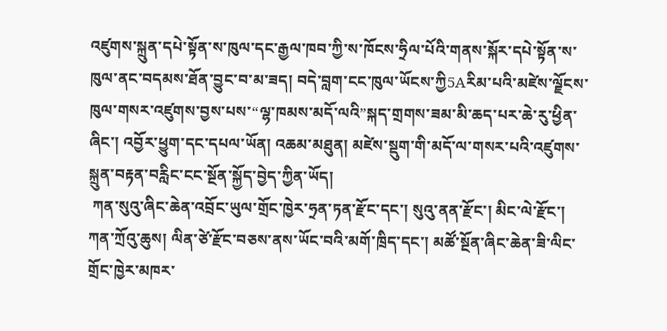འཛུགས་སྐྲུན་དཔེ་སྟོན་ས་ཁུལ་དང་རྒྱལ་ཁབ་ཀྱི་ས་ཁོངས་ཧྲིལ་པོའི་གནས་སྐོར་དཔེ་སྟོན་ས་ཁུལ་ནང་བདམས་ཐོན་བྱུང་བ་མ་ཟད། བདེ་བླག་ངང་ཁུལ་ཡོངས་ཀྱི5Aརིམ་པའི་མཛེས་ལྗོངས་ཁུལ་གསར་འཛུགས་བྱས་པས་“ལྷ་ཁམས་མདོ་ལའི”སྐད་གྲགས་ཟམ་མི་ཆད་པར་ཆེ་རུ་ཕྱིན་ཞིང་། འབྱོར་ཕྱུག་དང་དཔལ་ཡོན། འཆམ་མཐུན། མཛེས་སྡུག་གི་མདོ་ལ་གསར་པའི་འཛུགས་སྐྲུན་བརྟན་བརླིང་ངང་སྔོན་སྐྱོད་བྱེད་ཀྱིན་ཡོད།
 ཀན་སུའུ་ཞིང་ཆེན་འབྲོང་ཡུལ་གྲོང་ཁྱེར་ཧྲན་ཏན་རྫོང་དང་། སུའུ་ནན་རྫོང་། མིང་ལེ་རྫོང་། ཀན་ཀྲོའུ་ཆུས། ལིན་ཙེ་རྫོང་བཅས་ནས་ཡོང་བའི་མགོ་ཁྲིད་དང་། མཚོ་སྔོན་ཞིང་ཆེན་ཟི་ལིང་གྲོང་ཁྱེར་མཁར་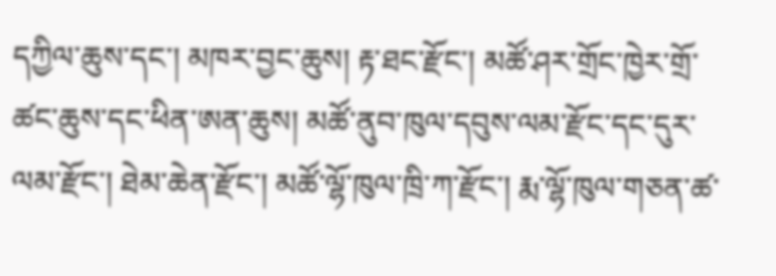དཀྱིལ་ཆུས་དང་། མཁར་བྱང་ཆུས། རྟ་ཐང་རྫོང་། མཚོ་ཤར་གྲོང་ཁྱེར་གྲོ་ཚང་ཆུས་དང་ཕིན་ཨན་ཆུས། མཚོ་ནུབ་ཁུལ་དབུས་ལམ་རྫོང་དང་དུར་ལམ་རྫོང་། ཐེམ་ཆེན་རྫོང་། མཚོ་ལྷོ་ཁུལ་ཁྲི་ཀ་རྫོང་། རྨ་ལྷོ་ཁུལ་གཅན་ཚ་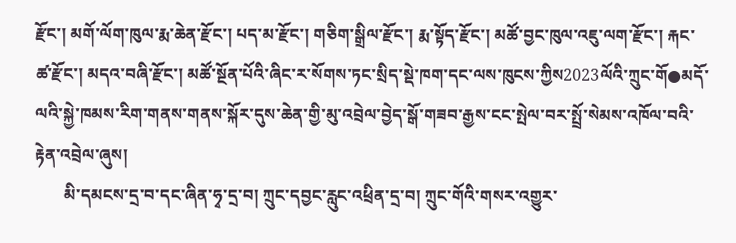རྫོང་། མགོ་ལོག་ཁུལ་རྨ་ཆེན་རྫོང་། པད་མ་རྫོང་། གཅིག་སྒྲིལ་རྫོང་། རྨ་སྟོད་རྫོང་། མཚོ་བྱང་ཁུལ་འཇུ་ལག་རྫོང་། རྐང་ཚ་རྫོང་། མདའ་བཞི་རྫོང་། མཚོ་སྔོན་པོའི་ཞིང་ར་སོགས་ཏང་སྲིད་སྡེ་ཁག་དང་ལས་ཁུངས་ཀྱིས2023ལོའི་ཀྲུང་གོ●མདོ་ལའི་སྐྱེ་ཁམས་རིག་གནས་གནས་སྐོར་དུས་ཆེན་གྱི་མུ་འབྲེལ་བྱེད་སྒོ་གཟབ་རྒྱས་ངང་སྤེལ་བར་སྤྲོ་སེམས་འཁོལ་བའི་རྟེན་འབྲེལ་ཞུས།
       མི་དམངས་དྲ་བ་དང་ཞིན་ཧྭ་དྲ་བ། ཀྲུང་དབྱང་རླུང་འཕྲིན་དྲ་བ། ཀྲུང་གོའི་གསར་འགྱུར་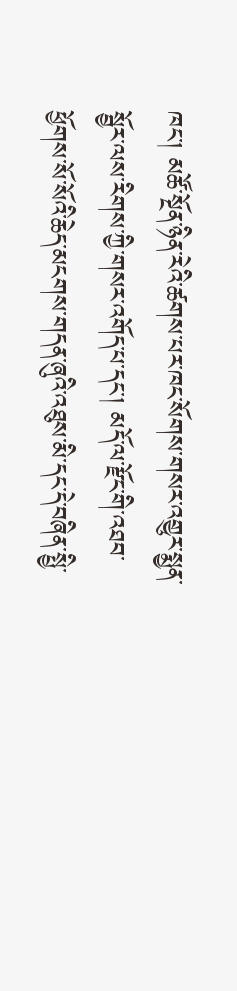ཁང་། མཚོ་སྔོན་ཉིན་རེའི་ཚགས་པར་ཁང་སོགས་གསར་འགྱུར་སྨྱན་སྦྱོར་ལས་རིགས་ཀྱི་གསར་འགོད་པ་དང་། མདོ་ལ་རྫོང་གི་འཐབ་ཕྱོགས་སོ་སོའི་ཆེད་མངགས་གདན་ཞུའི་འཐུས་མི་དང་དེ་བཞིན་སྤྱི་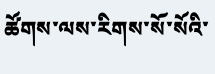ཚོགས་ལས་རིགས་སོ་སོའི་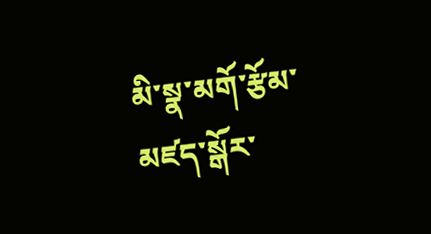མི་སྣ་མགོ་རྩོམ་མཛད་སྒོར་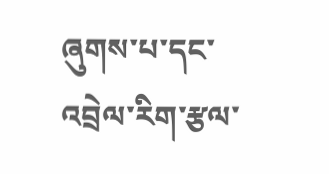ཞུགས་པ་དང་འབྲེལ་རིག་རྩལ་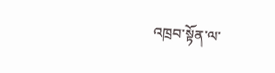འཁྲབ་སྟོན་ལ་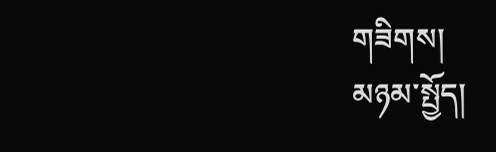གཟིགས།
མཉམ་སྤྱོད།